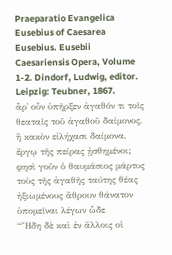Praeparatio Evangelica
Eusebius of Caesarea
Eusebius. Eusebii Caesariensis Opera, Volume 1-2. Dindorf, Ludwig, editor. Leipzig: Teubner, 1867.
ἆρ᾿ οὖν ὑπῆρξεν ἀγαθόν τι τοῖς θεαταῖς τοῦ ἀγαθοῦ δαίμονος, ἢ κακὸν εἰλήχασι δαίμονα, ἔργῳ τῆς πείρας ᾐσθημένοι; φησὶ γοῦν ὁ θαυμάσιος μάρτυς τοὺς τῆς ἀγαθῆς ταύτης θέας ἠξιωμένους ἄθρουν θάνατον ὑπομεῖναι λέγων ὧδε
“Ἤδη δὲ καὶ ἐν ἄλλοις οἱ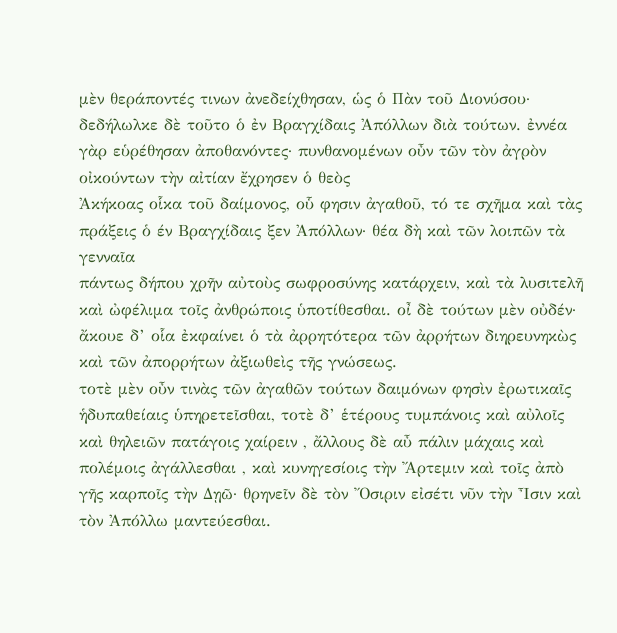μὲν θεράποντές τινων ἀνεδείχθησαν, ὡς ὁ Πὰν τοῦ Διονύσου· δεδήλωλκε δὲ τοῦτο ὁ ἐν Βραγχίδαις Ἀπόλλων διὰ τούτων. ἐννέα γὰρ εὑρέθησαν ἀποθανόντες· πυνθανομένων οὖν τῶν τὸν ἀγρὸν οἰκούντων τὴν αἰτίαν ἔχρησεν ὁ θεὸς
Ἀκήκοας οἷκα τοῦ δαίμονος, οὗ φησιν ἀγαθοῦ, τό τε σχῆμα καὶ τὰς πράξεις ὁ έν Βραγχίδαις ξεν Ἀπόλλων· θέα δὴ καὶ τῶν λοιπῶν τὰ γενναῖα
πάντως δήπου χρῆν αὐτοὺς σωφροσύνης κατάρχειν, καὶ τὰ λυσιτελῆ καὶ ὠφέλιμα τοῖς ἀνθρώποις ὑποτίθεσθαι. οἶ δὲ τούτων μὲν οὐδέν· ἄκουε δ’ οἷα ἐκφαίνει ὁ τὰ ἀρρητότερα τῶν ἀρρήτων διηρευνηκὼς καὶ τῶν ἀπορρήτων ἀξιωθεὶς τῆς γνώσεως.
τοτὲ μὲν οὖν τινὰς τῶν ἀγαθῶν τούτων δαιμόνων φησὶν ἐρωτικαῖς ἡδυπαθείαις ὑπηρετεῖσθαι, τοτὲ δ’ ἑτέρους τυμπάνοις καὶ αὐλοῖς καὶ θηλειῶν πατάγοις χαίρειν , ἄλλους δὲ αὖ πάλιν μάχαις καὶ πολέμοις ἀγάλλεσθαι , καὶ κυνηγεσίοις τὴν Ἄρτεμιν καὶ τοῖς ἀπὸ γῆς καρποῖς τὴν Δῃῶ· θρηνεῖν δὲ τὸν Ὄσιριν εἰσέτι νῦν τὴν Ἶσιν καὶ τὸν Ἀπόλλω μαντεύεσθαι.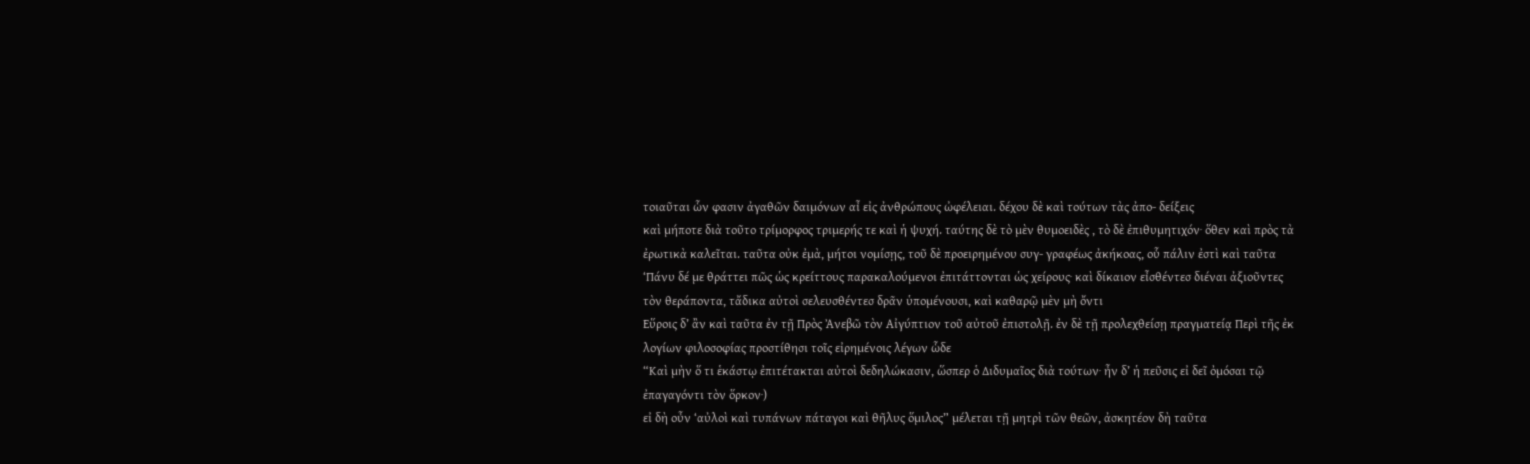τοιαῦται ὧν φασιν ἀγαθῶν δαιμόνων αἶ εἰς ἀνθρώπους ὠφέλειαι. δέχου δὲ καὶ τούτων τὰς ἀπο- δείξεις
καὶ μήποτε διὰ τοῦτο τρίμορφος τριμερής τε καὶ ἡ ψυχή. ταύτης δὲ τὸ μὲν θυμοειδὲς , τὸ δὲ ἐπιθυμητιχόν· ὅθεν καὶ πρὸς τὰ ἐρωτικὰ καλεῖται. ταῦτα οὐκ ἐμὰ, μήτοι νομίσῃς, τοῦ δὲ προειρημένου συγ- γραφέως ἀκήκοας, οὗ πάλιν ἐστὶ καὶ ταῦτα
‘Πάνυ δέ με θράττει πῶς ὡς κρείττους παρακαλούμενοι ἐπιτάττονται ὡς χείρους· καὶ δίκαιον εἶσθέντεσ διέναι ἀξιοῦντες τὸν θεράποντα, τἄδικα αὐτοὶ σελευσθέντεσ δρᾶν ὑπομένουσι, καὶ καθαρῷ μὲν μὴ ὄντι
Εὕροις δ’ ἂν καὶ ταῦτα ἐν τῇ Πρὸς Ἀνεβῶ τὸν Αἰγύπτιον τοῦ αὐτοῦ ἐπιστολῇ. ἐν δὲ τῇ προλεχθείσῃ πραγματείᾳ Περὶ τῆς ἐκ λογίων φιλοσοφίας προστίθησι τοῖς εἰρημένοις λέγων ὧδε
“Καὶ μὴν ὅ τι ἑκάστῳ ἐπιτέτακται αὐτοὶ δεδηλώκασιν, ὥσπερ ὁ Διδυμαῖος διὰ τούτων· ἦν δ’ ἡ πεῦσις εἰ δεῖ ὀμόσαι τῷ ἐπαγαγόντι τὸν ὅρκον·)
εἰ δὴ οὖν ‘αὐλοὶ καὶ τυπάνων πάταγοι καὶ θῆλυς ὅμιλος” μέλεται τῇ μητρὶ τῶν θεῶν, ἀσκητέον δὴ ταῦτα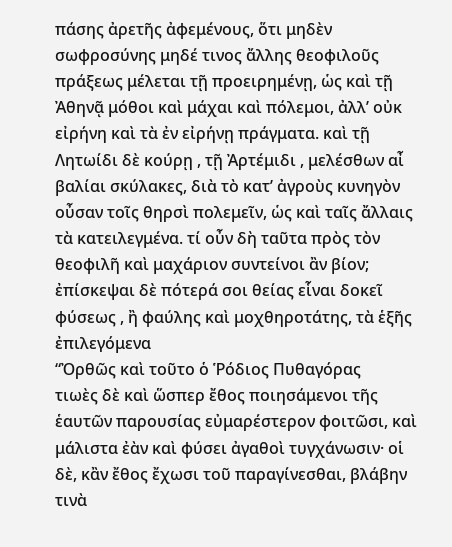πάσης ἀρετῆς ἀφεμένους, ὅτι μηδὲν σωφροσύνης μηδέ τινος ἄλλης θεοφιλοῦς πράξεως μέλεται τῇ προειρημένῃ, ὡς καὶ τῇ Ἀθηνᾷ μόθοι καὶ μάχαι καὶ πόλεμοι, ἀλλ’ οὐκ εἰρήνη καὶ τὰ ἐν εἰρήνῃ πράγματα. καὶ τῇ Λητωίδι δὲ κούρῃ , τῇ Ἀρτέμιδι , μελέσθων αἶ βαλίαι σκύλακες, διὰ τὸ κατ’ ἀγροὺς κυνηγὸν οὖσαν τοῖς θηρσὶ πολεμεῖν, ὡς καὶ ταῖς ἄλλαις τὰ κατειλεγμένα. τί οὖν δὴ ταῦτα πρὸς τὸν θεοφιλῆ καὶ μαχάριον συντείνοι ἂν βίον; ἐπίσκεψαι δὲ πότερά σοι θείας εἷναι δοκεῖ φύσεως , ἢ φαύλης καὶ μοχθηροτάτης, τὰ ἑξῆς ἐπιλεγόμενα
“Ὀρθῶς καὶ τοῦτο ὁ Ῥόδιος Πυθαγόρας
τιωὲς δὲ καὶ ὥσπερ ἔθος ποιησάμενοι τῆς ἑαυτῶν παρουσίας εὐμαρέστερον φοιτῶσι, καὶ μάλιστα ἐὰν καὶ φύσει ἀγαθοὶ τυγχάνωσιν· οἱ δὲ, κἂν ἔθος ἔχωσι τοῦ παραγίνεσθαι, βλάβην τινὰ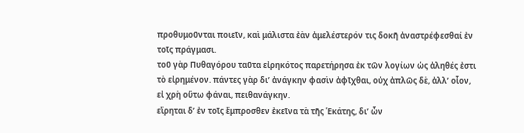προθυμοῦνται ποιεῖν, καὶ μάλιστα ἐὰν ἀμελέστερόν τις δοκῆ ἀναστρέφεσθαί ἐν τοῖς πράγμασι.
τοῦ γὰρ Πυθαγόρου ταῦτα εἰρηκότος παρετήρησα ἐκ τῶν λογίων ὡς ἀληθές ἐστι τὸ εἰρημένον. πάντες γὰρ δι’ ἀνάγκην φασὶν ἀφῖχθαι, οὐχ ἀπλῶς δὲ, ἀλλ’ οἷον, εἰ χρὴ οὕτω φάναι, πειθανάγκην.
εἴρηται δ’ ἐν τοῖς ἔμπροσθεν ἐκεῖνα τὰ τῆς Ἑκάτης, δι’ ὦν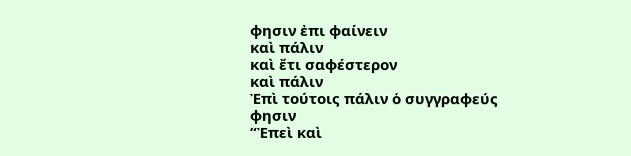φησιν ἐπι φαίνειν
καὶ πάλιν
καὶ ἔτι σαφέστερον
καὶ πάλιν
Ἐπὶ τούτοις πάλιν ὁ συγγραφεύς φησιν
“Ἐπεὶ καὶ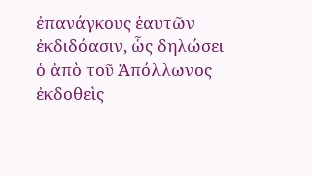ἐπανάγκους ἑαυτῶν ἐκδιδόασιν, ὧς δηλώσει ὁ ἀπὸ τοῦ Ἀπόλλωνος ἐκδοθεὶς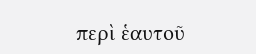περὶ ἑαυτοῦ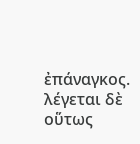ἐπάναγκος.
λέγεται δὲ οὕτως